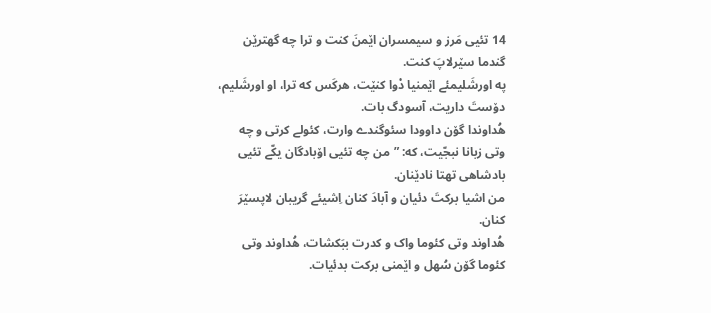14 تئیی مَرز و سیمسران اێمنَ کنت و ترا چه گهترێن گندما سێرلاپَ کنت.
په اورشَلیمئے اێمنیا دْوا کنێت، هرکَس که ترا، او اورشَلیم، دۆستَ داریت، آسودگ بات.
هُداوندا گۆن داوودا سئوگندے وارت، کئولے کرتی و چه وتی زبانا نبجّیت، که: ”من چه تئیی اۆبادگان یکّے تئیی بادشاهی تهتا نادێنان.
من اشیا برکتَ دئیان و آبادَ کنان اِشیئے گریبان لاپسێرَ کنان.
هُداوند وتی کئوما واک و کدرت ببَکشات، هُداوند وتی کئوما گۆن سُهل و اێمنی برکت بدئیات.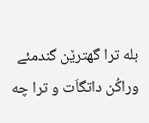بله ترا گهترێن گندمئے وراکُن داتگاَت و ترا چه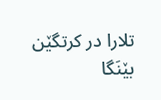تلارا در کرتگێن بێنَگا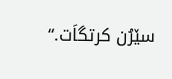سێرُن کرتگاَت.“